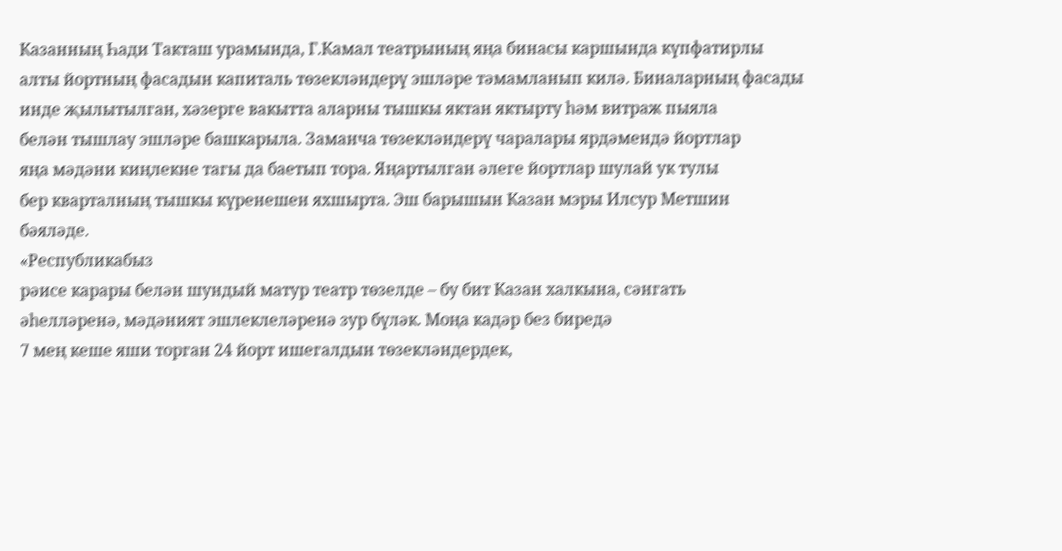Казанның Һади Такташ урамында, Г.Камал театрының яңа бинасы каршында күпфатирлы
алты йортның фасадын капиталь төзекләндерү эшләре тәмамланып килә. Биналарның фасады
инде җылытылган, хәзерге вакытта аларны тышкы яктан яктырту һәм витраж пыяла
белән тышлау эшләре башкарыла. Заманча төзекләндерү чаралары ярдәмендә йортлар
яңа мәдәни киңлекне тагы да баетып тора. Яңартылган әлеге йортлар шулай ук тулы
бер кварталның тышкы күренешен яхшырта. Эш барышын Казан мэры Илсур Метшин
бәяләде.
«Республикабыз
рәисе карары белән шундый матур театр төзелде – бу бит Казан халкына, сәнгать
әһелләренә, мәдәният эшлеклеләренә зур бүләк. Моңа кадәр без биредә
7 мең кеше яши торган 24 йорт ишегалдын төзекләндердек,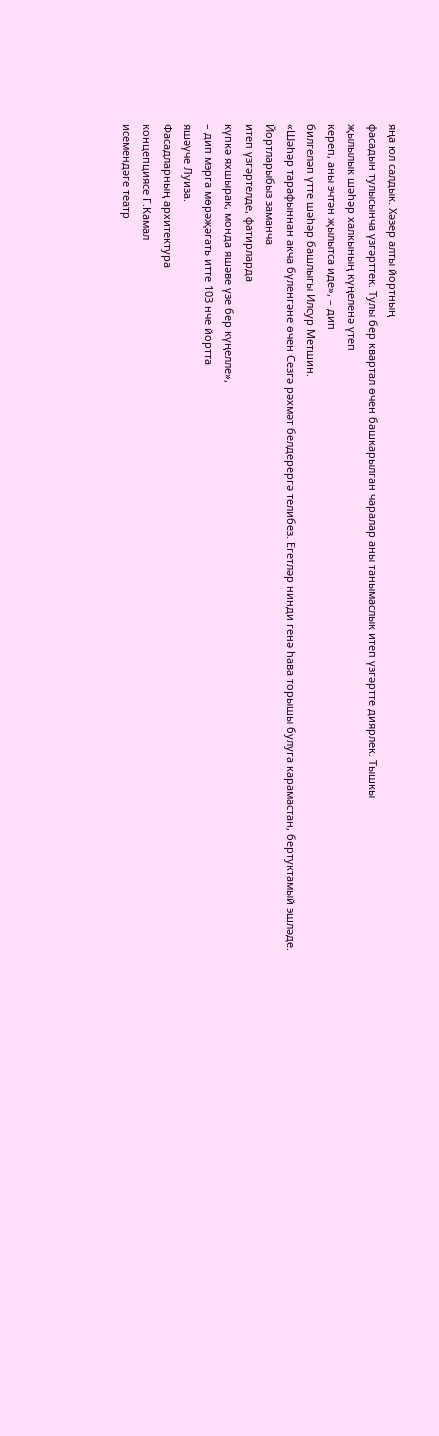яңа юл салдык. Хәзер алты йортның
фасадын тулысынча үзгәрттек. Тулы бер квартал өчен башкарылган чаралар аны танымаслык итеп үзгәртте диярлек. Тышкы
җылылык шәһәр халкының күңеленә үтеп
кереп, аны эчтән җылытса иде», – дип
билгеләп үтте шәһәр башлыгы Илсур Метшин.
«Шәһәр тарафыннан акча бүленгәне өчен Сезгә рәхмәт белдерергә телибез. Егетләр нинди генә һава торышы булуга карамастан, бертуктамый эшләде.
Йортларыбыз заманча
итеп үзгәртелде, фатирларда
күпкә яхшырак, монда яшәве үзе бер күңелле»,
– дип мэрга мөрәҗәгать итте 103 нче йортта
яшәүче Луиза.
Фасадларның архитектура
концепциясе Г.Камал
исемендәге театр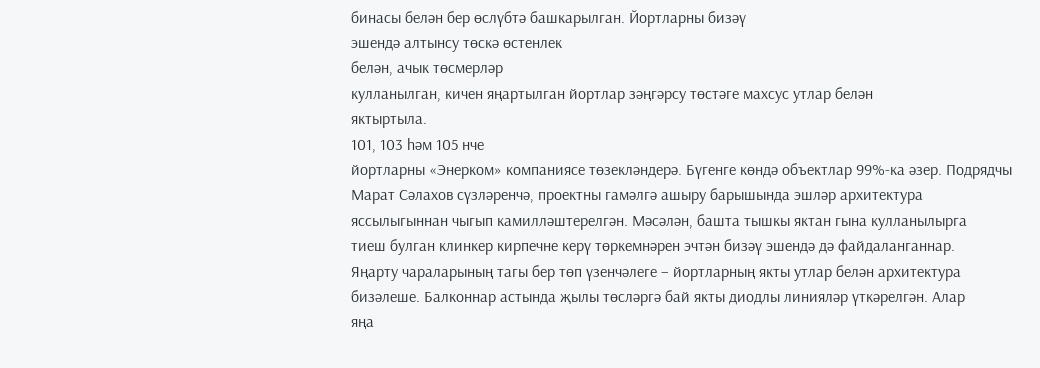бинасы белән бер өслүбтә башкарылган. Йортларны бизәү
эшендә алтынсу төскә өстенлек
белән, ачык төсмерләр
кулланылган, кичен яңартылган йортлар зәңгәрсу төстәге махсус утлар белән
яктыртыла.
101, 103 һәм 105 нче
йортларны «Энерком» компаниясе төзекләндерә. Бүгенге көндә объектлар 99%-ка әзер. Подрядчы
Марат Сәлахов сүзләренчә, проектны гамәлгә ашыру барышында эшләр архитектура
яссылыгыннан чыгып камилләштерелгән. Мәсәлән, башта тышкы яктан гына кулланылырга
тиеш булган клинкер кирпечне керү төркемнәрен эчтән бизәү эшендә дә файдаланганнар.
Яңарту чараларының тагы бер төп үзенчәлеге – йортларның якты утлар белән архитектура
бизәлеше. Балконнар астында җылы төсләргә бай якты диодлы линияләр үткәрелгән. Алар
яңа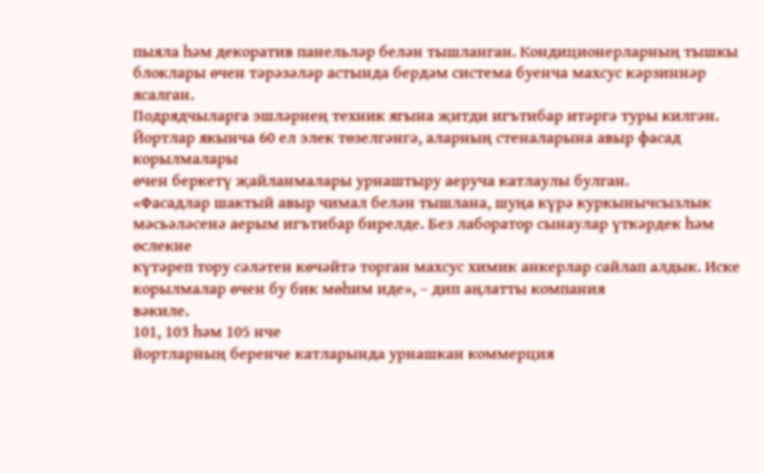пыяла һәм декоратив панельләр белән тышланган. Кондиционерларның тышкы
блоклары өчен тәрәзәләр астында бердәм система буенча махсус кәрзиннәр ясалган.
Подрядчыларга эшләрнең техник ягына җитди игътибар итәргә туры килгән.
Йортлар якынча 60 ел элек төзелгәнгә, аларның стеналарына авыр фасад корылмалары
өчен беркетү җайланмалары урнаштыру аеруча катлаулы булган.
«Фасадлар шактый авыр чимал белән тышлана, шуңа күрә куркынычсызлык
мәсьәләсенә аерым игътибар бирелде. Без лаборатор сынаулар үткәрдек һәм өслекне
күтәреп тору сәләтен көчәйтә торган махсус химик анкерлар сайлап алдык. Иске корылмалар өчен бу бик мөһим иде», – дип аңлатты компания
вәкиле.
101, 103 һәм 105 нче
йортларның беренче катларында урнашкан коммерция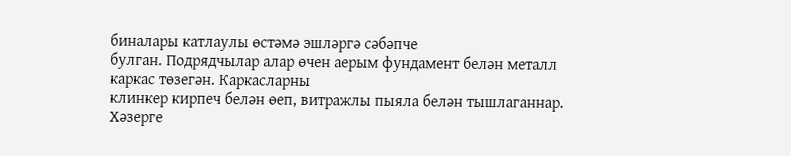биналары катлаулы өстәмә эшләргә сәбәпче
булган. Подрядчылар алар өчен аерым фундамент белән металл каркас төзегән. Каркасларны
клинкер кирпеч белән өеп, витражлы пыяла белән тышлаганнар. Хәзерге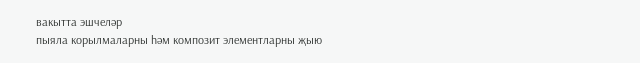вакытта эшчеләр
пыяла корылмаларны һәм композит элементларны җыю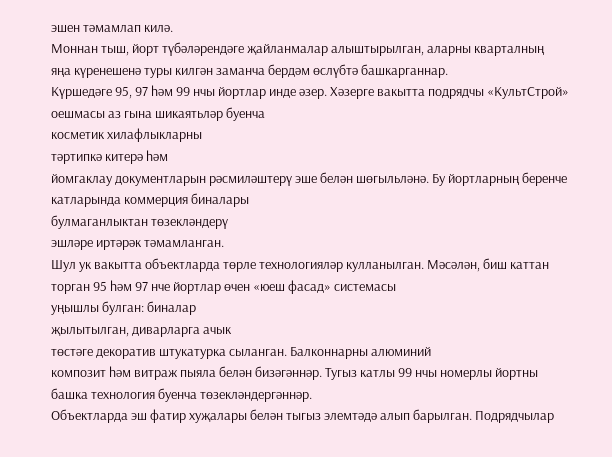эшен тәмамлап килә.
Моннан тыш, йорт түбәләрендәге җайланмалар алыштырылган, аларны кварталның
яңа күренешенә туры килгән заманча бердәм өслүбтә башкарганнар.
Күршедәге 95, 97 һәм 99 нчы йортлар инде әзер. Хәзерге вакытта подрядчы «КультСтрой» оешмасы аз гына шикаятьләр буенча
косметик хилафлыкларны
тәртипкә китерә һәм
йомгаклау документларын рәсмиләштерү эше белән шөгыльләнә. Бу йортларның беренче катларында коммерция биналары
булмаганлыктан төзекләндерү
эшләре иртәрәк тәмамланган.
Шул ук вакытта объектларда төрле технологияләр кулланылган. Мәсәлән, биш каттан
торган 95 һәм 97 нче йортлар өчен «юеш фасад» системасы
уңышлы булган: биналар
җылытылган, диварларга ачык
төстәге декоратив штукатурка сыланган. Балконнарны алюминий
композит һәм витраж пыяла белән бизәгәннәр. Тугыз катлы 99 нчы номерлы йортны
башка технология буенча төзекләндергәннәр.
Объектларда эш фатир хуҗалары белән тыгыз элемтәдә алып барылган. Подрядчылар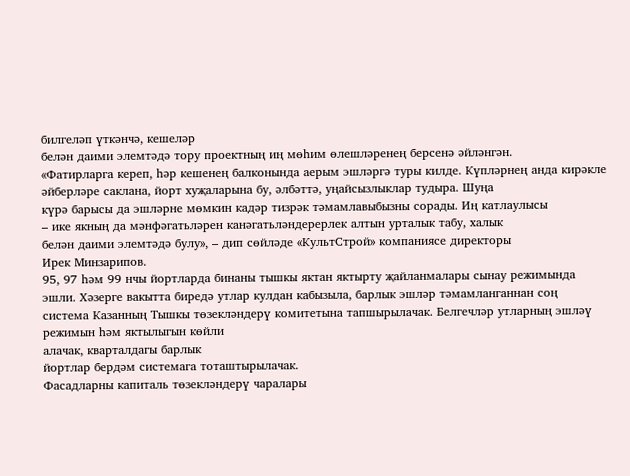билгеләп үткәнчә, кешеләр
белән даими элемтәдә тору проектның иң мөһим өлешләренең берсенә әйләнгән.
«Фатирларга кереп, һәр кешенең балконында аерым эшләргә туры килде. Күпләрнең анда кирәкле әйберләре саклана, йорт хуҗаларына бу, әлбәттә, уңайсызлыклар тудыра. Шуңа
күрә барысы да эшләрне мөмкин кадәр тизрәк тәмамлавыбызны сорады. Иң катлаулысы
– ике якның да мәнфәгатьләрен канәгатьләндерерлек алтын урталык табу, халык
белән даими элемтәдә булу», – дип сөйләде «КультСтрой» компаниясе директоры
Ирек Минзарипов.
95, 97 һәм 99 нчы йортларда бинаны тышкы яктан яктырту җайланмалары сынау режимында
эшли. Хәзерге вакытта биредә утлар кулдан кабызыла, барлык эшләр тәмамланганнан соң
система Казанның Тышкы төзекләндерү комитетына тапшырылачак. Белгечләр утларның эшләү режимын һәм яктылыгын көйли
алачак, кварталдагы барлык
йортлар бердәм системага тоташтырылачак.
Фасадларны капиталь төзекләндерү чаралары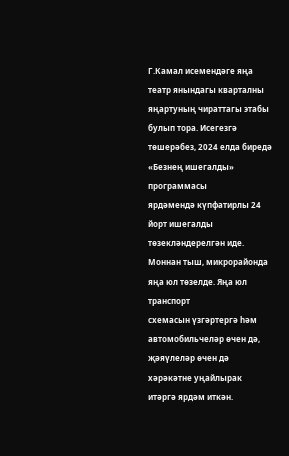Г.Камал исемендәге яңа театр янындагы кварталны
яңартуның чираттагы этабы булып тора. Исегезгә төшерәбез, 2024 елда биредә «Безнең ишегалды» программасы
ярдәмендә күпфатирлы 24 йорт ишегалды төзекләндерелгән иде. Моннан тыш, микрорайонда яңа юл төзелде. Яңа юл транспорт
схемасын үзгәртергә һәм автомобильчеләр өчен дә, җәяүлеләр өчен дә хәрәкәтне уңайлырак
итәргә ярдәм иткән.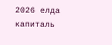2026 елда капиталь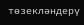төзекләндерү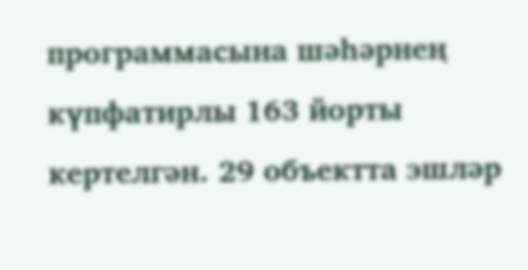программасына шәһәрнең күпфатирлы 163 йорты
кертелгән. 29 объектта эшләр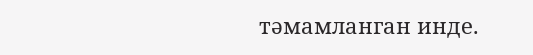тәмамланган инде.